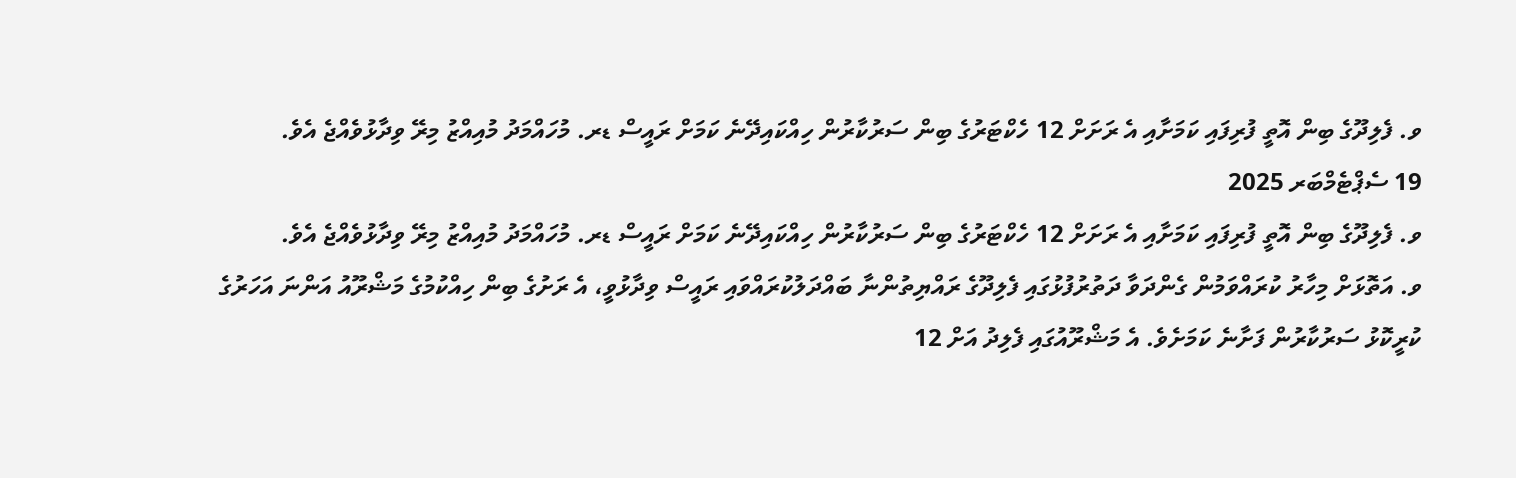ވ. ފެލިދޫގެ ބިން އޮތީ ފުރިފައި ކަމަށާއި އެ ރަށަށް 12 ހެކްޓަރުގެ ބިން ސަރުކާރުން ހިއްކައިދޭނެ ކަމަށް ރައީސް ޑރ. މުހައްމަދު މުއިއްޒު މިރޭ ވިދާޅުވެއްޖެ އެވެ.
19 ސެޕްޓެމްބަރ 2025
ވ. ފެލިދޫގެ ބިން އޮތީ ފުރިފައި ކަމަށާއި އެ ރަށަށް 12 ހެކްޓަރުގެ ބިން ސަރުކާރުން ހިއްކައިދޭނެ ކަމަށް ރައީސް ޑރ. މުހައްމަދު މުއިއްޒު މިރޭ ވިދާޅުވެއްޖެ އެވެ.
ވ. އަތޮޅަށް މިހާރު ކުރައްވަމުން ގެންދަވާ ދަތުރުފުޅުގައި ފެލިދޫގެ ރައްޔިތުންނާ ބައްދަލުކުރައްވައި ރައީސް ވިދާޅުވީ، އެ ރަށުގެ ބިން ހިއްކުމުގެ މަޝްރޫއު އަންނަ އަހަރުގެ ކުރީކޮޅު ސަރުކާރުން ފަށާނެ ކަމަށެވެ. އެ މަޝްރޫއުގައި ފެލިދު އަށް 12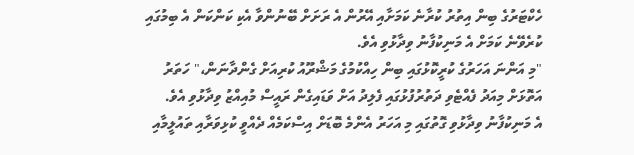ހެކްޓަރުގެ ބިން އިތުރު ކުރާނެ ކަމަށާއި އޭރުން އެ ރަށަށް ބޭނުންވާ އެކި ކަންކަން އެ ބިމުގައި ކުރެވޭނެ ކަމަށް އެ މަނިކުފާނު ވިދާޅުވި އެވެ.
"މި އަންނަ އަހަރުގެ ކުރީކޮޅުގައި ބިން ހިއްކުމުގެ މަޝްރޫއު ކުރިއަށް ގެންދާނަން،" ހަތަރު އަތޮޅަށް މިއަދު ފެއްޓެވި ދަތުރުފުޅުގައި ފެލިދު އަށް ވަޑައިގެން ރައީސް މުއިއްޒު ވިދާޅުވި އެވެ.
އެ މަނިކުފާނު ވިދާޅުވި ގޮތުގައި މި އަހަރު އެންމެ ބޮޑަށް އިސްކަމެއް ދެއްވީ ކުޅިވަރާއި ތައުލީމާއި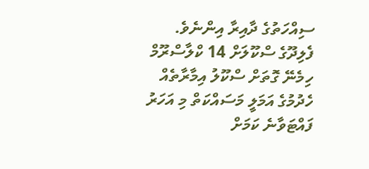ސިއްހަތުގެ ދާއިރާ އިންނެވެ.
ފެލިދޫގެ ސްކޫލަށް 14 ކްލާސްރޫމް ހިމެނޭ ގޮތަށް ސްކޫލު އިމާރާތެއް ހެދުމުގެ އަމަލީ މަސައްކަތް މި އަހަރު ފައްޓަވާނެ ކަމަށް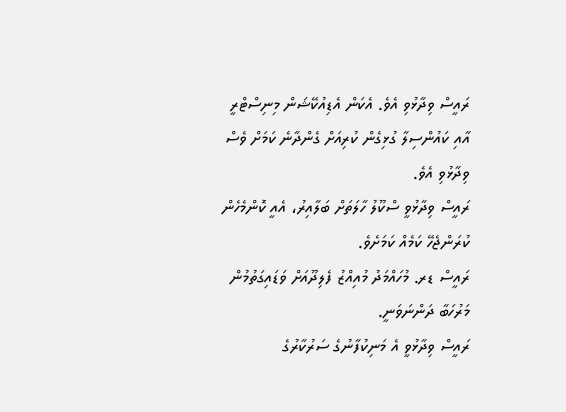ރައީސް ވިދާޅުވި އެވެ. އެކަން އެޑިއުކޭޝަން މިނިސްޓްރީ އާއި ކައުންސިލާ ގުޅިގެން ކުރިއަށް ގެންދާނެ ކަމަށް ވެސް ވިދާޅުވި އެވެ.
ރައީސް ވިދާޅުވީ ސްކޫލު ހާލަތަށް ބަލާއިރު، އެއީ ކޮންމެހެން ކުރަންޖެހޭ ކަމެއް ކަމަށެވެ.
ރައީސް ޑރ. މުހައްމަދު މުއިއްޒު ފެލިދޫއަށް ވަޑައިގަތުމުން މަރުހަބާ ދަންނަވަނީ.
ރައީސް ވިދާޅުވީ އެ މަނިކުފާނުގެ ސަރުކާރުގެ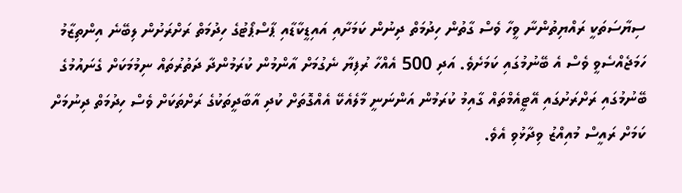ސިޔާސަތަކީ ރައްޔިތުންނާ ވީހާ ވެސް ގާތުން ހިދުމަތް ދިނުން ކަމަށާއި އައިޑީކާޑާއި ޕާސްޕޯޓުގެ ހިދުމަތް ރަށްރަށުން ލިބޭނެ އިންތިޒާމު ހަމަޖެއްސެވީ ވެސް އެ ބޭނުމުގައި ކަމަށެވެ. އަދި 500 އެއްހާ ރުފިޔާ ނެގުމަށް އާންމުން ކުރަމުންދާ ދަތުރުތައް ނިމުމަކަށް ގެނައުމުގެ ބޭނުމުގައި ރަށްރަށުގައި އޭޓީއެމްތައް ގާއިމު ކުރަމުން އަންނަނީ މާލެއެކޭ އެއްގޮތަށް ކުދި އާބާދީތަކުގެ ރަށްތަކަށް ވެސް ހިދުމަތް ދިނުމަށް ކަމަށް ރައީސް މުއިއްޒު ވިދާޅުވި އެވެ.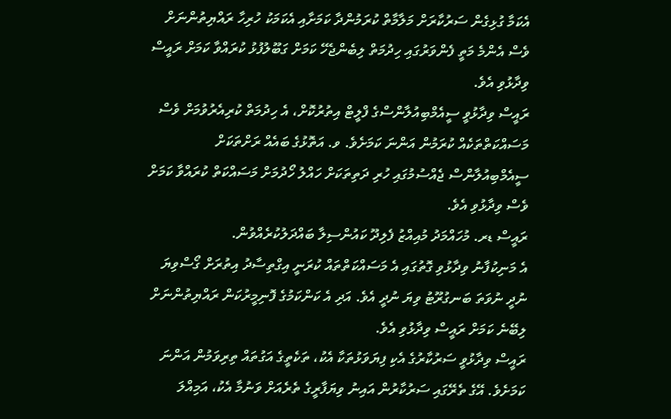އެކަމާ ގުޅިގެން ސަރުކާރަށް މަލާމާތް ކުރަމުންދާ ކަމަށާއި އެކަމަކު ހުރިހާ ރައްޔިތުންނަށް ވެސް އެންމެ މަތީ ފެންވަރުގައި ހިދުމަތް ލިބެންޖެހޭ ކަމަށް ގަބޫލުފުޅު ކުރައްވާ ކަމަށް ރައީސް ވިދާޅުވި އެވެ.
ރައީސް ވިދާޅުވީ ސީއެމްބިއުލާންސްގެ ފްލީޓް އިތުރުކޮށް، އެ ހިދުމަތް ކުރިއެރުވުމަށް ވެސް މަސައްކަތްތަކެއް ކުރަމުން އަންނަ ކަމަށެވެ. ވ. އަތޮޅުގެ ބައެއް ރަށްތަކަށް ސީއެމްބިއުލާންސް ޖެއްސުމުގައި ހުރި ދަތިތަކަށް ހައްލު ހޯދުމަށް މަސައްކަތް ކުރައްވާ ކަމަށް ވެސް ވިދާޅުވި އެވެ.
ރައީސް ޑރ. މުހައްމަދު މުއިއްޒު ފެލިދޫ ކައުންސިލާ ބައްދަލުކުރެއްވުން.
އެ މަނިކުފާނު ވިދާޅުވި ގޮތުގައި އެ މަސައްކަތްތައް ކުރަނީ އިގްތިސާދު އިތުރަށް ގޯސްވިޔަ ނުދީ ނުވަތަ ބަނގުރޫޓު ވިޔަ ނުދީ އެވެ. އަދި އެ ކަންކަމުގެ ފޮނިމީރުކަން ރައްޔިތުންނަށް ލިބޭނެ ކަމަށް ރައީސް ވިދާޅުވި އެވެ.
ރައީސް ވިދާޅުވީ ސަރުކާރުގެ އެކި ފިޔަވަޅުތަކާ އެކު، ތަކެތީގެ އަގުތައް ތިރިވަމުން އަންނަ ކަމަށެވެ. އޭގެ ތެރޭގައި ސަރުކާރުން އައިނު ވިޔަފާރީގެ ތެރެއަށް ވަނުމާ އެކު، އަމިއްލަ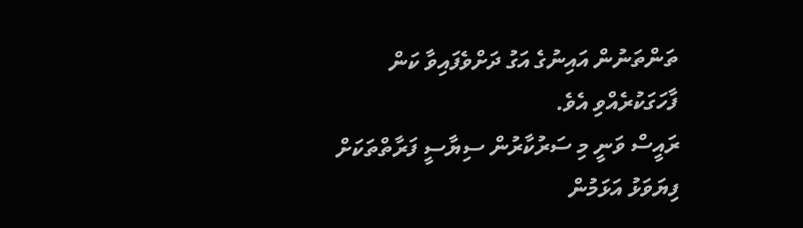ތަންތަނުން އައިނުގެ އަގު ދަށްވެފައިވާ ކަން ފާހަގަކުރެއްވި އެވެ.
ރައީސް ވަނީ މި ސަރުކާރުން ސިޔާސީ ފަރާތްތަކަށް ފިޔަވަޅު އަޅަމުން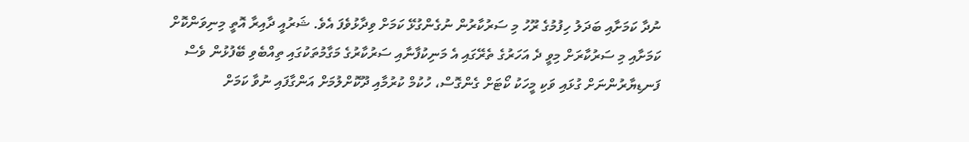ނުދާ ކަމަށާއި ބަދަލު ހިފުމުގެ ރޫހު މި ސަރުކާރުން ނުގެންގުޅޭ ކަމަށް ވިދާޅުވެފަ އެވެ. ޝަރުއީ ދާއިރާ އޮތީ މިނިވަންކޮށް ކަމަށާއި މި ސަރުކާރަށް މިވީ ދެ އަހަރުގެ ތެރޭގައި އެ މަނިކުފާނާއި ސަރުކާރުގެ މަގާމުތަކުގައި ތިއްބެވި ބޭފުޅުން ވެސް ފަނޑިޔާރުންނަށް ގުޅައި ވަކި މީހަކު ކޯޓަށް ގެންގޮސް، ހުކުމް ކުރުމާއި ދޫކޮށްލުމަށް އަންގާފައި ނުވާ ކަމަށް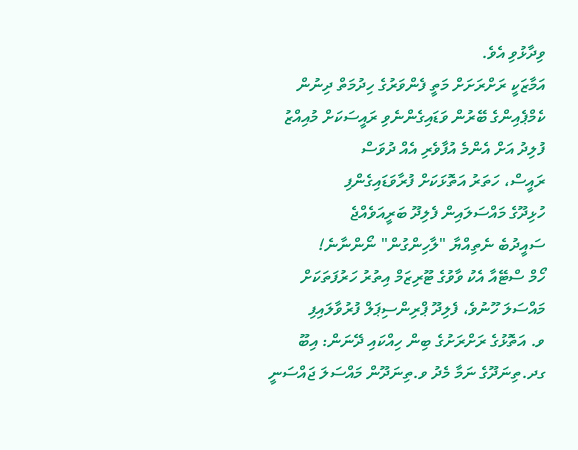ވިދާޅުވި އެވެ.
އަމާޒަކީ ރަށްރަށަށް މަތީ ފެންވަރުގެ ހިދުމަތް ދިނުން
ކެމްޕެއިންގެ ބޭރުން ވަޑައިގެންނެވި ރައީސަކަށް މުއިއްޒު
ފުލިދު އަށް އެންމެ އުފާވެރި އެއް ދުވަސް
ރައީސް، ހަތަރު އަތޮޅަކަށް ފުރާވަޑައިގެންފި
ހުޅިދޫގެ މައްސަލައިން ފެލިދޫ ބަރީއަވެއްޖެ
ސައީދުބެ ނެތިއްޔާ "ލާހިންގުން" ނޯންނާނެ!
ހޯމް ސްޓޭއާ އެކު ވާވުގެ ޓޫރިޒަމް އިތުރު ހަރުފަތަކަށް
މައްސަލަ ހޫނުވެ، ފެލިދޫ ޕްރިންސިޕަލް ފުރުވާލައިފި
ވ. އަތޮޅުގެ ރަށްރަށުގެ ބިން ހިއްކައި ދޭނަން: އިބޫ
ގދ.ތިނަދޫގެ ނަމާ މެދު ވ.ތިނަދޫން މައްސަލަ ޖައްސަނީ